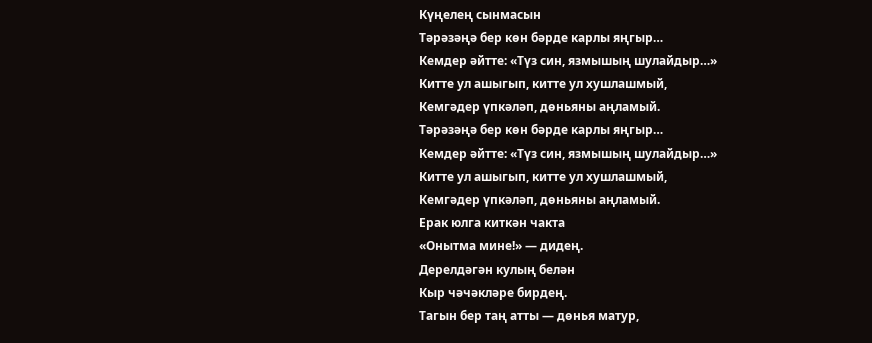Күңелең сынмасын
Тәрәзәңә бер көн бәрде карлы яңгыр…
Кемдер әйтте: «Түз син, язмышың шулайдыр…»
Китте ул ашыгып, китте ул хушлашмый,
Кемгәдер үпкәләп, дөньяны аңламый.
Тәрәзәңә бер көн бәрде карлы яңгыр…
Кемдер әйтте: «Түз син, язмышың шулайдыр…»
Китте ул ашыгып, китте ул хушлашмый,
Кемгәдер үпкәләп, дөньяны аңламый.
Ерак юлга киткән чакта
«Онытма мине!» — дидең.
Дерелдәгән кулың белән
Кыр чәчәкләре бирдең.
Тагын бер таң атты — дөнья матур,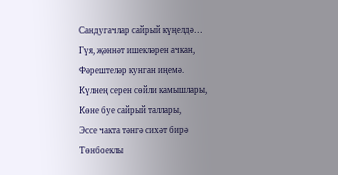Сандугачлар сайрый күңелдә…
Гүя, җәннәт ишекләрен ачкан,
Фәрештеләр кунган иңемә.
Күлнең серен сөйли камышлары,
Көне буе сайрый таллары,
Эссе чакта тәнгә сихәт бирә
Төнбоеклы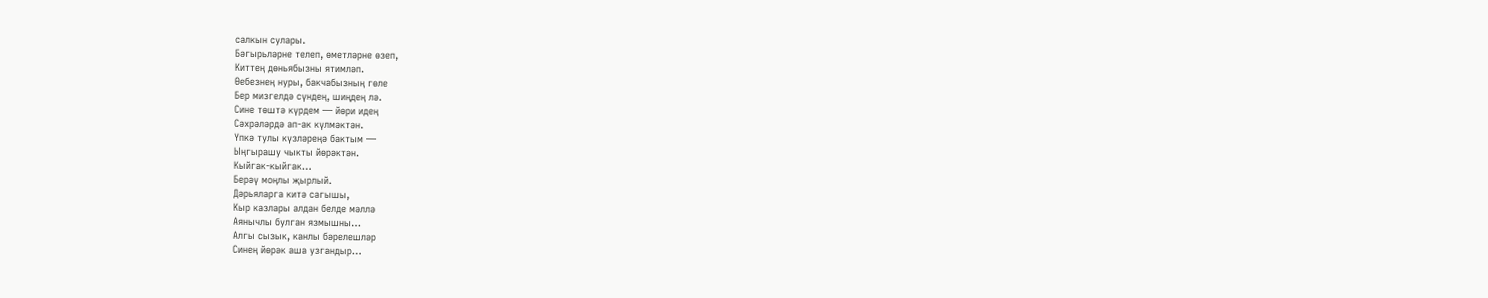салкын сулары.
Бәгырьләрне телеп, өметләрне өзеп,
Киттең дөньябызны ятимләп.
Өебезнең нуры, бакчабызның гөле
Бер мизгелдә сүндең, шиңдең лә.
Сине төштә күрдем — йөри идең
Сәхрәләрдә ап-ак күлмәктән.
Үпкә тулы күзләреңә бактым —
Ыңгырашу чыкты йөрәктән.
Кыйгак-кыйгак…
Берәү моңлы җырлый.
Дәрьяларга китә сагышы,
Кыр казлары алдан белде мәллә
Аянычлы булган язмышны…
Алгы сызык, канлы бәрелешләр
Синең йөрәк аша узгандыр…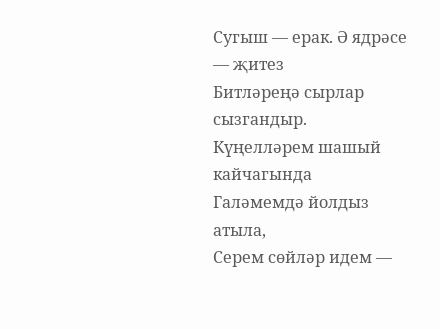Сугыш — ерак. Ә ядрәсе — җитез
Битләреңә сырлар сызгандыр.
Күңелләрем шашый кайчагында
Галәмемдә йолдыз атыла,
Серем сөйләр идем —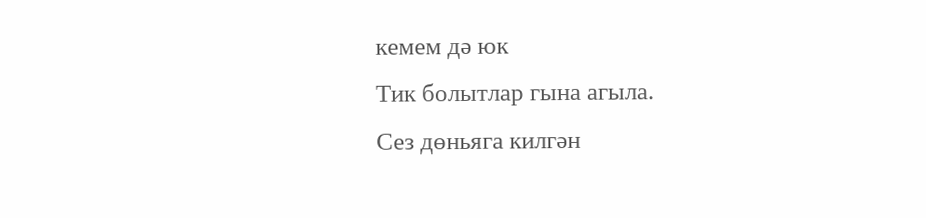кемем дә юк
Тик болытлар гына агыла.
Сез дөньяга килгән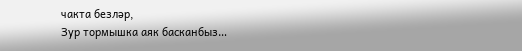чакта безләр,
Зур тормышка аяк басканбыз…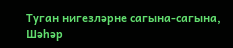Туган нигезләрне сагына-сагына,
Шәһәр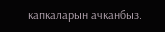капкаларын ачканбыз.